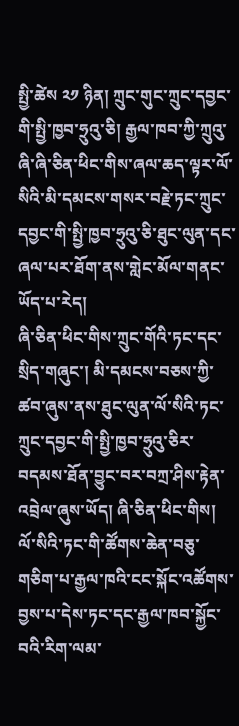སྤྱི་ཚེས ༢༡ ཉིན། ཀྲུང་གུང་ཀྲུང་དབྱང་གི་སྤྱི་ཁྱབ་ཧྲུའུ་ཅི། རྒྱལ་ཁབ་ཀྱི་ཀྲུའུ་ཞི་ཞི་ཅིན་ཕིང་གིས་ཞལ་ཆད་ལྟར་ལོ་སིའི་མི་དམངས་གསར་བརྗེ་ཏང་ཀྲུང་དབྱང་གི་སྤྱི་ཁྱབ་ཧྲུའུ་ཅི་ཐུང་ལུན་དང་ཞལ་པར་ཐོག་ནས་གླེང་མོལ་གནང་ཡོད་པ་རེད།
ཞི་ཅིན་ཕིང་གིས་ཀྲུང་གོའི་ཏང་དང་སྲིད་གཞུང་། མི་དམངས་བཅས་ཀྱི་ཚབ་ཞུས་ནས་ཐུང་ལུན་ལོ་སིའི་ཏང་ཀྲུང་དབྱང་གི་སྤྱི་ཁྱབ་ཧྲུའུ་ཅིར་བདམས་ཐོན་བྱུང་བར་བཀྲ་ཤིས་རྟེན་འབྲེལ་ཞུས་ཡོད། ཞི་ཅིན་ཕིང་གིས། ལོ་སིའི་ཏང་གི་ཚོགས་ཆེན་བཅུ་གཅིག་པ་རྒྱལ་ཁའི་ངང་སྐོང་འཚོགས་བྱས་པ་དེས་ཏང་དང་རྒྱལ་ཁབ་སྐྱོང་བའི་རིག་ལམ་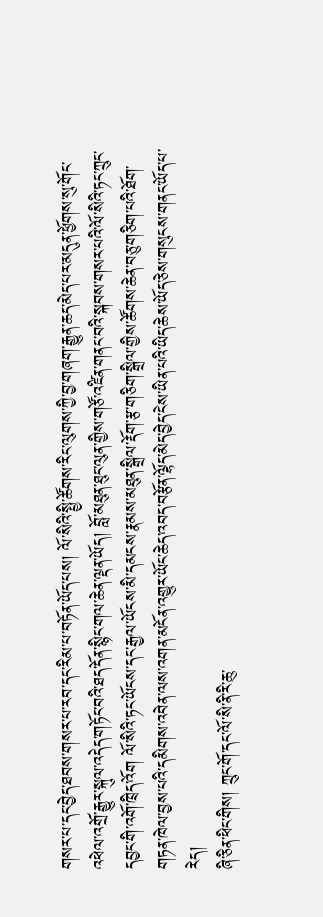གསར་པ་དང་བྱེད་ཐབས་གསར་པ་རབ་དང་རིམ་པ་བཏོན་ཡོད་པས། ལོ་སིའི་སྤྱི་ཚོགས་རིང་ལུགས་ཀྱི་བྱ་གཞག་རྒྱུན་ཆད་མེད་པར་མདུན་ཕྱོགས་སུ་གོང་འཕེལ་འགྲོ་རྒྱུར་སྐུལ་འདེད་གཏོང་བའི་ཐད་དོན་སྙིང་གལ་ཆེན་ལྡན་ཡོད། བློ་མཐུན་ཐུང་ལུན་གྱིས་གཙོ་འཛིན་གནང་བའི་སྐབས་གསར་པའི་ལོ་སིའི་ཏང་ཀྲུང་དབྱང་གི་འགོ་ཁྲིད་འོག ལོ་སིའི་ཏང་ཡོངས་དང་རྒྱལ་ཡོངས་མི་དམངས་རྣམས་མཐུན་སྒྲིལ་རྡོག་རྩ་གཅིག་སྒྲིལ་གྱིས་ཚོགས་ཆེན་བཅུ་གཅིག་པའི་ཐོག་གཏན་ཁེལ་བྱས་པའི་དམིགས་འབེན་ལས་འགན་མངོན་འགྱུར་ཡོང་ཆེད་འབད་བརྩོན་ལྷོད་མེད་བྱེད་ངེས་ཡིན་པའི་ཡིད་ཆེས་ཡོད་ཅེས་གསུངས་གནང་ཡོད་པ་རེད།
ཞི་ཅིན་ཕིང་གིས། ཀྲུང་གོ་དང་ལོ་སི་ནི་རི་ཆུ་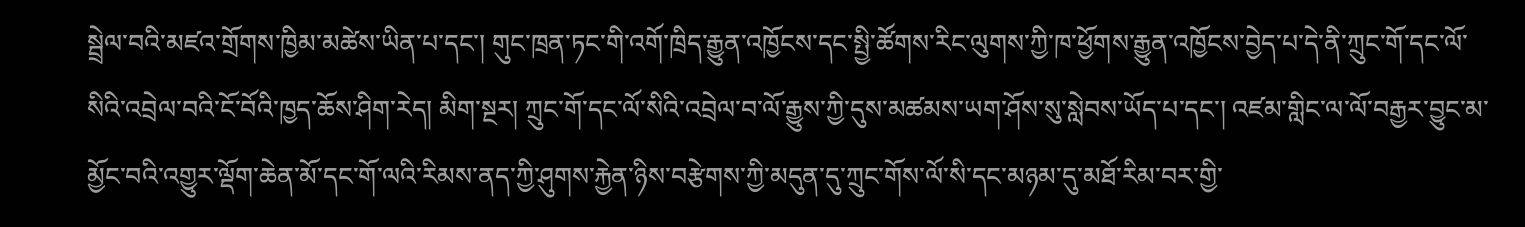སྦྲེལ་བའི་མཛའ་གྲོགས་ཁྱིམ་མཚེས་ཡིན་པ་དང་། གུང་ཁྲན་ཏང་གི་འགོ་ཁྲིད་རྒྱུན་འཁྱོངས་དང་སྤྱི་ཚོགས་རིང་ལུགས་ཀྱི་ཁ་ཕྱོགས་རྒྱུན་འཁྱོངས་བྱེད་པ་དེ་ནི་ཀྲུང་གོ་དང་ལོ་སིའི་འབྲེལ་བའི་ངོ་བོའི་ཁྱད་ཆོས་ཤིག་རེད། མིག་སྔར། ཀྲུང་གོ་དང་ལོ་སིའི་འབྲེལ་བ་ལོ་རྒྱུས་ཀྱི་དུས་མཚམས་ཡག་ཤོས་སུ་སླེབས་ཡོད་པ་དང་། འཛམ་གླིང་ལ་ལོ་བརྒྱར་བྱུང་མ་མྱོང་བའི་འགྱུར་ལྡོག་ཆེན་མོ་དང་གོ་ལའི་རིམས་ནད་ཀྱི་ཤུགས་རྐྱེན་ཉིས་བརྩེགས་ཀྱི་མདུན་དུ་ཀྲུང་གོས་ལོ་སི་དང་མཉམ་དུ་མཐོ་རིམ་བར་གྱི་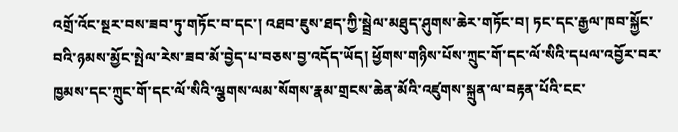འགྲོ་འོང་སྔར་བས་ཟབ་ཏུ་གཏོང་བ་དང་། འཐབ་ཇུས་ཐད་ཀྱི་སྦྲེལ་མཐུད་ཤུགས་ཆེར་གཏོང་བ། ཏང་དང་རྒྱལ་ཁབ་སྐྱོང་བའི་ཉམས་མྱོང་སྤེལ་རེས་ཟབ་མོ་བྱེད་པ་བཅས་བྱ་འདོད་ཡོད། ཕྱོགས་གཉིས་པོས་ཀྲུང་གོ་དང་ལོ་སིའི་དཔལ་འབྱོར་བར་ཁྱམས་དང་ཀྲུང་གོ་དང་ལོ་སིའི་ལྕགས་ལམ་སོགས་རྣམ་གྲངས་ཆེན་མོའི་འཛུགས་སྐྲུན་ལ་བརྟན་པོའི་ངང་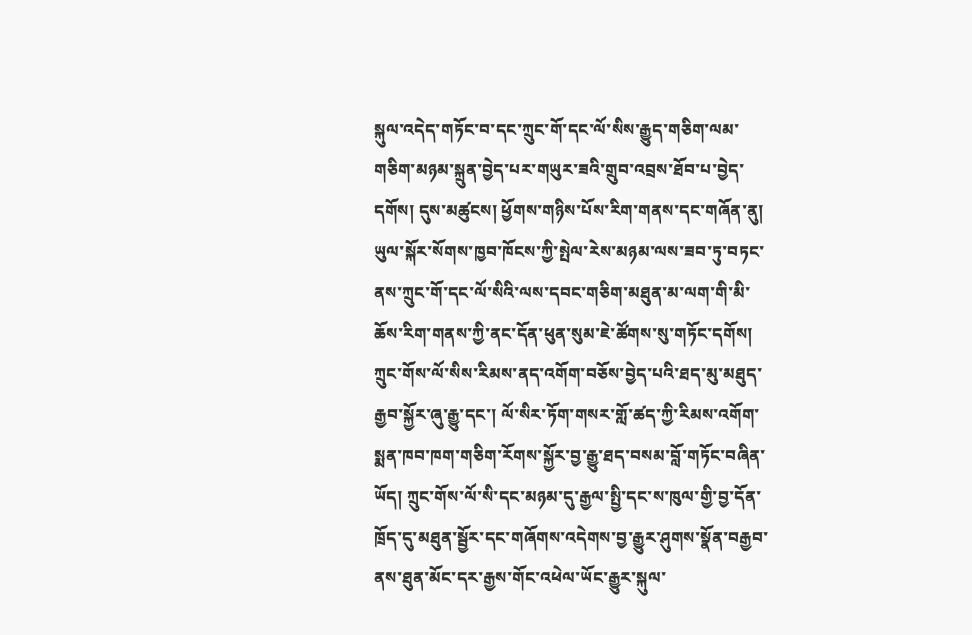སྐུལ་འདེད་གཏོང་བ་དང་ཀྲུང་གོ་དང་ལོ་སིས་རྒྱུད་གཅིག་ལམ་གཅིག་མཉམ་སྐྲུན་བྱེད་པར་གཡུར་ཟའི་གྲུབ་འབྲས་ཐོབ་པ་བྱེད་དགོས། དུས་མཚུངས། ཕྱོགས་གཉིས་པོས་རིག་གནས་དང་གཞོན་ནུ། ཡུལ་སྐོར་སོགས་ཁྱབ་ཁོངས་ཀྱི་སྤེལ་རེས་མཉམ་ལས་ཟབ་ཏུ་བཏང་ནས་ཀྲུང་གོ་དང་ལོ་སིའི་ལས་དབང་གཅིག་མཐུན་མ་ལག་གི་མི་ཆོས་རིག་གནས་ཀྱི་ནང་དོན་ཕུན་སུམ་ཇེ་ཚོགས་སུ་གཏོང་དགོས། ཀྲུང་གོས་ལོ་སིས་རིམས་ནད་འགོག་བཅོས་བྱེད་པའི་ཐད་མུ་མཐུད་རྒྱབ་སྐྱོར་ཞུ་རྒྱུ་དང་། ལོ་སིར་ཏོག་གསར་གློ་ཚད་ཀྱི་རིམས་འགོག་སྨན་ཁབ་ཁག་གཅིག་རོགས་སྐྱོར་བྱ་རྒྱུ་ཐད་བསམ་བློ་གཏོང་བཞིན་ཡོད། ཀྲུང་གོས་ལོ་སི་དང་མཉམ་དུ་རྒྱལ་སྤྱི་དང་ས་ཁུལ་གྱི་བྱ་དོན་ཁྲོད་དུ་མཐུན་སྦྱོར་དང་གཞོགས་འདེགས་བྱ་རྒྱུར་ཤུགས་སྣོན་བརྒྱབ་ནས་ཐུན་མོང་དར་རྒྱས་གོང་འཕེལ་ཡོང་རྒྱུར་སྐུལ་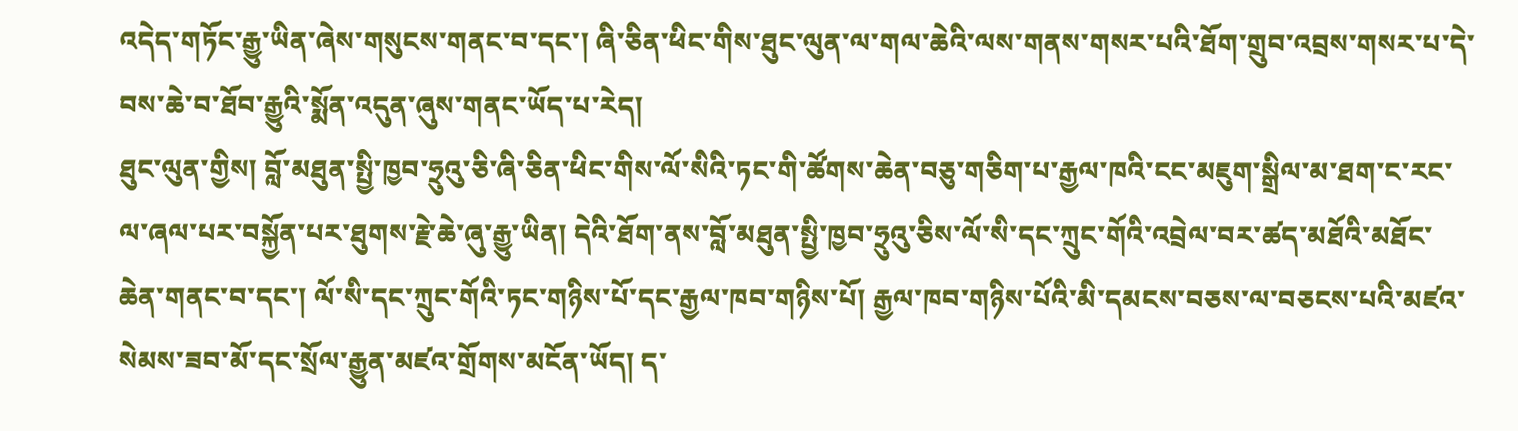འདེད་གཏོང་རྒྱུ་ཡིན་ཞེས་གསུངས་གནང་བ་དང་། ཞི་ཅིན་ཕིང་གིས་ཐུང་ལུན་ལ་གལ་ཆེའི་ལས་གནས་གསར་པའི་ཐོག་གྲུབ་འབྲས་གསར་པ་དེ་བས་ཆེ་བ་ཐོབ་རྒྱུའི་སྨོན་འདུན་ཞུས་གནང་ཡོད་པ་རེད།
ཐུང་ལུན་གྱིས། བློ་མཐུན་སྤྱི་ཁྱབ་ཧྲུའུ་ཅི་ཞི་ཅིན་ཕིང་གིས་ལོ་སིའི་ཏང་གི་ཚོགས་ཆེན་བཅུ་གཅིག་པ་རྒྱལ་ཁའི་ངང་མཇུག་སྒྲིལ་མ་ཐག་ང་རང་ལ་ཞལ་པར་བསྐྱོན་པར་ཐུགས་རྗེ་ཆེ་ཞུ་རྒྱུ་ཡིན། དེའི་ཐོག་ནས་བློ་མཐུན་སྤྱི་ཁྱབ་ཧྲུའུ་ཅིས་ལོ་སི་དང་ཀྲུང་གོའི་འབྲེལ་བར་ཚད་མཐོའི་མཐོང་ཆེན་གནང་བ་དང་། ལོ་སི་དང་ཀྲུང་གོའི་ཏང་གཉིས་པོ་དང་རྒྱལ་ཁབ་གཉིས་པོ། རྒྱལ་ཁབ་གཉིས་པོའི་མི་དམངས་བཅས་ལ་བཅངས་པའི་མཛའ་སེམས་ཟབ་མོ་དང་སྲོལ་རྒྱུན་མཛའ་གྲོགས་མངོན་ཡོད། ད་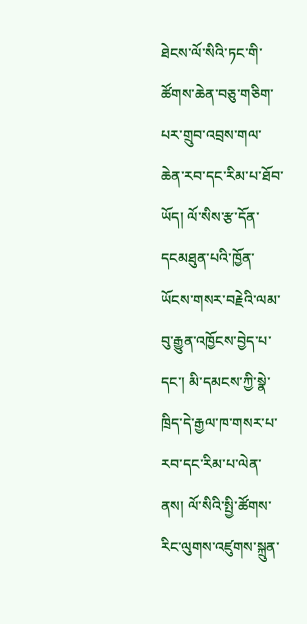ཐེངས་ལོ་སིའི་ཏང་གི་ཚོགས་ཆེན་བཅུ་གཅིག་པར་གྲུབ་འབྲས་གལ་ཆེན་རབ་དང་རིམ་པ་ཐོབ་ཡོད། ལོ་སིས་རྩ་དོན་དངམཐུན་པའི་ཁྱོན་ཡོངས་གསར་བརྗེའི་ལམ་བུ་རྒྱུན་འཁྱོངས་བྱེད་པ་དང་། མི་དམངས་ཀྱི་སྣེ་ཁྲིད་དེ་རྒྱལ་ཁ་གསར་པ་རབ་དང་རིམ་པ་ལེན་ནས། ལོ་སིའི་སྤྱི་ཚོགས་རིང་ལུགས་འཛུགས་སྐྲུན་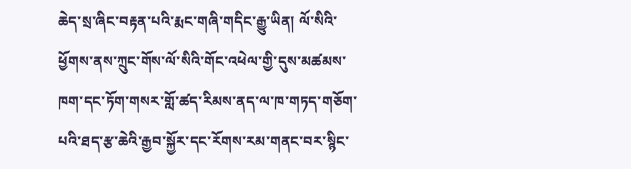ཆེད་སྲ་ཞིང་བརྟན་པའི་རྨང་གཞི་གདིང་རྒྱུ་ཡིན། ལོ་སིའི་ཕྱོགས་ནས་ཀྲུང་གོས་ལོ་སིའི་གོང་འཕེལ་གྱི་དུས་མཚམས་ཁག་དང་ཏོག་གསར་གློ་ཚད་རིམས་ནད་ལ་ཁ་གཏད་གཅོག་པའི་ཐད་རྩ་ཆེའི་རྒྱབ་སྐྱོར་དང་རོགས་རམ་གནང་བར་སྙིང་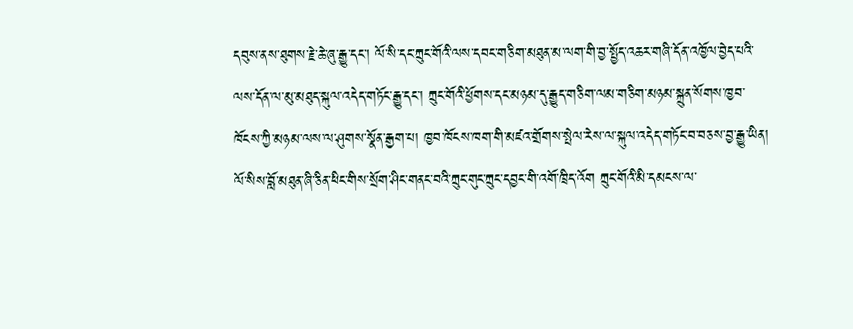དབུས་ནས་ཐུགས་རྗེ་ཆེ་ཞུ་རྒྱུ་དང་། ལོ་སི་དང་ཀྲུང་གོའི་ལས་དབང་གཅིག་མཐུན་མ་ལག་གི་བྱ་སྤྱོད་འཆར་གཞི་དོན་འཁྱོལ་བྱེད་པའི་ལས་དོན་ལ་མུ་མཐུད་སྐུལ་འདེད་གཏོང་རྒྱུ་དང་། ཀྲུང་གོའི་ཕྱོགས་དང་མཉམ་དུ་རྒྱུད་གཅིག་ལམ་གཅིག་མཉམ་སྐྲུན་སོགས་ཁྱབ་ཁོངས་ཀྱི་མཉམ་ལས་ལ་ཤུགས་སྣོན་རྒྱག་པ། ཁྱབ་ཁོངས་ཁག་གི་མཛའ་གྲོགས་སྤེལ་རེས་ལ་སྐུལ་འདེད་གཏོང་བ་བཅས་བྱ་རྒྱུ་ཡིན། ལོ་སིས་བློ་མཐུན་ཞི་ཅིན་ཕིང་གིས་སྲོག་ཤིང་གནང་བའི་ཀྲུང་གུང་ཀྲུང་དབྱང་གི་འགོ་ཁྲིད་འོག ཀྲུང་གོའི་མི་དམངས་ལ་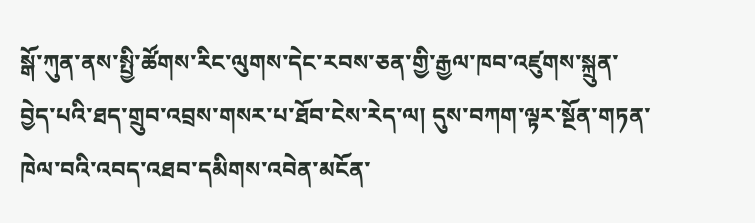སྒོ་ཀུན་ནས་སྤྱི་ཚོགས་རིང་ལུགས་དེང་རབས་ཅན་གྱི་རྒྱལ་ཁབ་འཛུགས་སྐྲུན་བྱེད་པའི་ཐད་གྲུབ་འབྲས་གསར་པ་ཐོབ་ངེས་རེད་ལ། དུས་བཀག་ལྟར་སྔོན་གཏན་ཁེལ་བའི་འབད་འཐབ་དམིགས་འབེན་མངོན་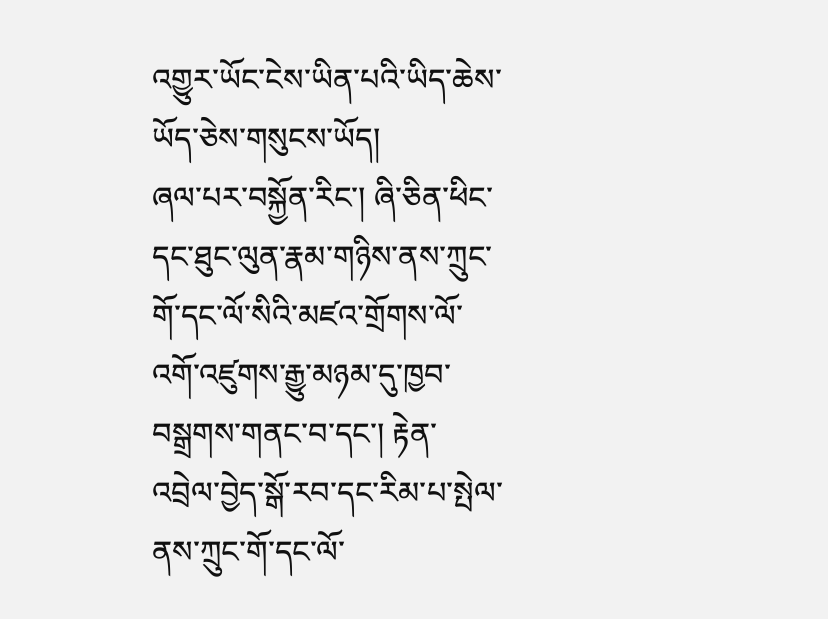འགྱུར་ཡོང་ངེས་ཡིན་པའི་ཡིད་ཆེས་ཡོད་ཅེས་གསུངས་ཡོད།
ཞལ་པར་བསྐྱོན་རིང་། ཞི་ཅིན་ཕིང་དང་ཐུང་ལུན་རྣམ་གཉིས་ནས་ཀྲུང་གོ་དང་ལོ་སིའི་མཛའ་གྲོགས་ལོ་འགོ་འཛུགས་རྒྱུ་མཉམ་དུ་ཁྱབ་བསྒྲགས་གནང་བ་དང་། རྟེན་འབྲེལ་བྱེད་སྒོ་རབ་དང་རིམ་པ་སྤེལ་ནས་ཀྲུང་གོ་དང་ལོ་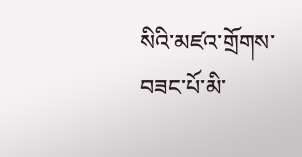སིའི་མཛའ་གྲོགས་བཟང་པོ་མི་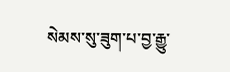སེམས་སུ་ཟུག་པ་བྱ་རྒྱུ་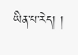ཡིན་པ་རེད། །